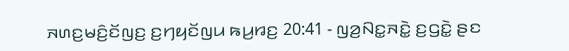ꤏꤛꤢ꤬ꤗꤢꤨ꤬ꤢꤩꤜꤢ꤬ ꤢ꤬ꤚꤟꤢꤩꤜꤣ ꤒꤣ꤬ꤙꤢ꤬ 20:41 - ꤜꤤ꤬ꤡꤢ꤭ꤏꤢꤧ꤭ ꤢ꤬ꤞꤢꤧ꤭ ꤔꤢ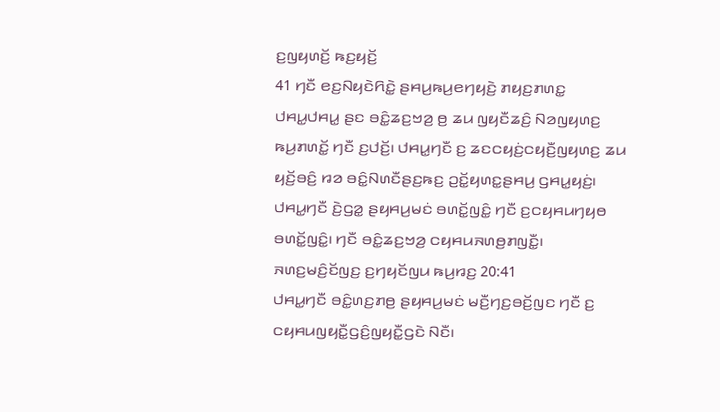ꤢ꤬ꤜꤟꤛꤢꤩ꤬ ꤒꤢ꤬ꤟꤢꤩ꤬
41 ꤚꤢꤪ ꤕꤢ꤬ꤡꤟꤢꤧꤖꤢꤧ꤭ ꤔꤌꤣ꤬ꤒꤣ꤬ꤕꤚꤟꤢꤧ꤬ ꤊꤟꤢ꤬ꤊꤛꤢ꤭ ꤓꤌꤣ꤭ꤓꤌꤣ꤭ ꤔꤢ ꤋꤢꤨ꤭ꤘꤢ꤬ꤠꤤ꤬ ꤥ꤬ ꤘꤣ ꤜꤟꤢꤪꤘꤢꤨ꤬ ꤡꤤꤜꤟꤛꤢ꤬ ꤒꤣ꤬ꤊꤛꤢꤩ꤭ ꤚꤢꤪ ꤢ꤬ꤓꤢꤩ꤬꤯ ꤓꤌꤣ꤭ꤚꤢꤪ ꤢ꤬ ꤘꤢꤍꤟꤢꤦ꤬ꤍꤟꤢꤪ꤬ꤜꤟꤛꤢ꤬ ꤘꤣ ꤟꤢꤩ꤬ꤋꤢꤨ꤬ ꤙꤤ ꤋꤢꤨ꤭ꤡꤛꤢꤪꤔꤢ꤬ꤒꤢ꤬ ꤑꤢꤩ꤭ꤟꤛꤢ꤭ꤔꤌꤣ꤬ ꤞꤌꤣ꤭ꤟꤢꤦ꤬꤯ ꤓꤌꤣ꤭ꤚꤢꤪ ꤢꤧ꤬ꤞꤤ꤭ ꤔꤟꤌꤣ꤬ꤗꤢꤦ ꤋꤛꤢꤩ꤭ꤜꤢꤨ꤭ ꤚꤢꤪ ꤢ꤬ꤍꤟꤌꤣꤚꤟꤥ ꤋꤛꤢꤩ꤭ꤜꤢꤨ꤭꤯ ꤚꤢꤪ ꤋꤢꤨ꤭ꤘꤢ꤬ꤠꤤ꤬ ꤍꤟꤌꤣꤏꤛꤥ꤬ꤊꤜꤢꤪ꤭꤯
ꤏꤛꤢ꤬ꤗꤢꤨ꤬ꤢꤩꤜꤢ꤬ ꤢ꤬ꤚꤟꤢꤩꤜꤣ ꤒꤣ꤬ꤙꤢ꤬ 20:41
ꤓꤌꤣ꤭ꤚꤢꤪ ꤋꤢꤨ꤭ꤛꤢ꤬ꤊꤥ꤬ ꤔꤟꤌꤣ꤬ꤗꤢꤦ ꤗꤢꤪ꤬ꤚꤢ꤬ꤋꤢꤩ꤬ꤜꤢ ꤚꤢꤪ ꤢ꤬ ꤍꤟꤌꤣꤜꤟꤢꤪ꤭ꤞꤢꤨ꤬ꤜꤟꤢꤪ꤭ꤞꤢꤧ ꤡꤢꤪ꤯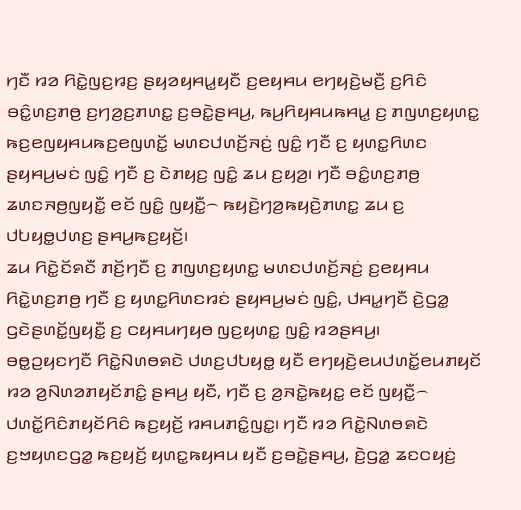ꤚꤢꤪ ꤙꤤ ꤖꤢꤧ꤭ꤜꤢ꤬ꤙꤢ꤬ ꤔꤟꤤꤟꤌꤣ꤭ꤟꤢꤪ ꤢ꤬ꤕꤟꤌꤣ ꤕꤚꤟꤢꤧ꤬ꤗꤢꤪ꤬ ꤢ꤬ꤖꤢꤨ ꤋꤢꤨ꤭ꤛꤢ꤬ꤊꤥ꤬ ꤢ꤬ꤚꤤ꤬ꤢ꤬ꤊꤛꤢ꤭ ꤢ꤬ꤋꤢꤧ꤭ꤔꤌꤣ꤬, ꤒꤣ꤬ꤖꤟꤌꤣꤒꤌꤣ꤭ ꤢ꤬ ꤊꤜꤛꤢ꤬ꤟꤛꤢ꤭ ꤒꤢ꤬ꤕꤜꤟꤌꤣꤒꤢ꤬ꤕꤜꤛꤢꤩ꤭ ꤗꤛꤢꤓꤛꤢꤩ꤬ꤏꤢꤦ꤬ ꤜꤢꤨ꤭ ꤚꤢꤪ ꤢ꤬ ꤟꤛꤢ꤭ꤖꤛꤢ ꤔꤟꤌꤣ꤬ꤗꤢꤦ ꤜꤢꤨ꤭ ꤚꤢꤪ ꤢ꤬ ꤢꤧꤊꤟꤢ꤬ ꤜꤢꤨ꤭ ꤘꤣ ꤢ꤬ꤟꤤ꤬꤯ ꤚꤢꤪ ꤋꤢꤨ꤭ꤛꤢ꤬ꤊꤥ꤬ ꤘꤛꤢꤏꤥ꤬ꤜꤟꤢꤪ꤭ ꤕꤢꤩ ꤜꤢꤨ꤭ ꤜꤟꤢꤪ꤭꤮ ꤒꤟꤢꤧ꤬ꤚꤤ꤬ꤒꤟꤢꤧ꤬ꤊꤛꤢ꤭ ꤘꤣ ꤢ꤬ ꤓꤝꤟꤥ꤭ꤓꤛꤢ꤬ ꤔꤌꤣ꤬ꤒꤢ꤬ꤟꤢꤩ꤬꤯
ꤘꤣ ꤖꤢꤧ꤭ꤢꤩꤎꤢꤪ ꤊꤢꤩ꤬ꤚꤢꤪ ꤢ꤬ ꤊꤜꤛꤢ꤬ꤟꤛꤢ꤭ ꤗꤛꤢꤓꤛꤢꤩ꤬ꤏꤢꤦ꤬ ꤢ꤬ꤕꤟꤌꤣ ꤖꤢꤧ꤭ꤛꤢ꤬ꤊꤥ꤬ ꤚꤢꤪ ꤢ꤬ ꤟꤛꤢ꤭ꤖꤛꤢꤙꤢꤦ ꤔꤟꤌꤣ꤬ꤗꤢꤦ ꤜꤢꤨ꤭, ꤓꤌꤣ꤭ꤚꤢꤪ ꤢꤧ꤬ꤞꤤ꤭ ꤞꤢꤧꤔꤛꤢꤩ꤭ꤜꤟꤢꤪ꤭ ꤢ꤬ ꤍꤟꤌꤣꤚꤟꤥ ꤜꤢ꤬ꤟꤛꤢ꤭ ꤜꤢꤨ꤭ ꤙꤤꤔꤌꤣ꤬꤯
ꤋꤥ꤭ꤑꤟꤢꤚꤢꤪ ꤖꤢꤧ꤭ꤡꤛꤥꤎꤢꤧ ꤓꤛꤢ꤬ꤓꤝꤟꤥ꤭ ꤟꤢꤪ ꤕꤚꤟꤢꤧ꤬ꤕꤣꤓꤛꤢꤩ꤭ꤕꤣꤊꤟꤢꤩ ꤙꤤ ꤤ꤬ꤡꤛꤤꤊꤟꤢꤩꤊꤢꤨ꤭ ꤔꤌꤣ꤬ ꤟꤢꤪ, ꤚꤢꤪ ꤢ꤬ ꤤ꤬ꤏꤢꤧ꤭ꤒꤟꤢ꤭ ꤕꤢꤩ ꤜꤟꤢꤪ꤭꤮ ꤓꤛꤢꤩ꤭ꤖꤢꤨꤊꤟꤢꤩꤖꤢꤨ ꤒꤢ꤬ꤟꤢꤩ꤬ ꤙꤌꤣꤊꤢꤨ꤭ꤜꤢ꤭꤯ ꤚꤢꤪ ꤙꤤ ꤖꤢꤧ꤭ꤡꤛꤥꤎꤢꤧ ꤢ꤬ꤠꤟꤛꤢꤞꤤ꤭ ꤒꤢ꤬ꤟꤢꤩ꤬ ꤟꤛꤢ꤭ꤒꤟꤌꤣ ꤟꤢꤪ ꤢ꤬ꤋꤢꤧ꤭ꤔꤌꤣ꤬, ꤢꤧ꤬ꤞꤤ꤭ ꤘꤢꤍꤟꤢꤦ꤬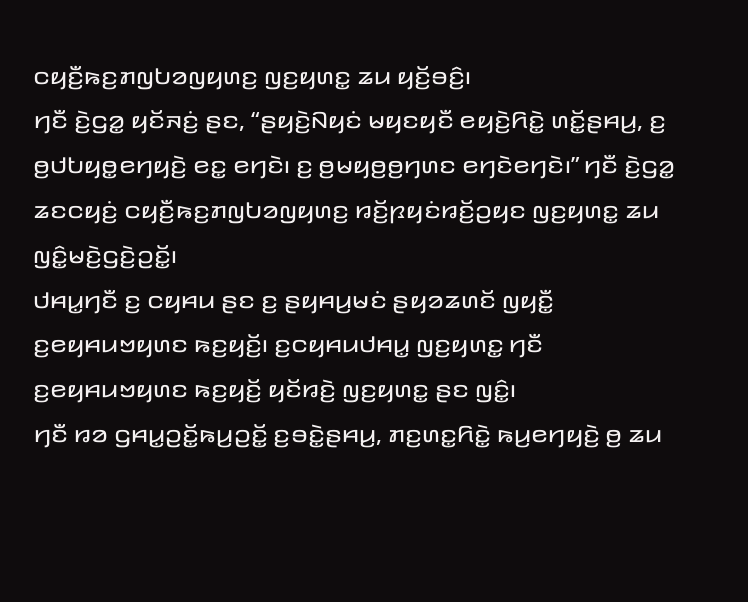ꤍꤟꤢꤪ꤬ꤒꤢ꤬ꤊꤜꤝꤤꤜꤟꤛꤢ꤬ ꤜꤢ꤬ꤟꤛꤢ꤭ ꤘꤣ ꤟꤢꤩ꤬ꤋꤢꤨ꤬꤯
ꤚꤢꤪ ꤢꤧ꤬ꤞꤤ꤭ ꤟꤢꤩꤏꤢꤦ꤬ ꤔꤢ, “ꤔꤟꤢꤧ꤬ꤡꤟꤢꤦ ꤗꤟꤢꤟꤢꤪ ꤕꤟꤢꤧ꤬ꤖꤢꤧ꤭ ꤛꤢꤩ꤭ꤔꤌꤣ꤬, ꤢ꤬ ꤥ꤬ꤓꤝꤟꤥ꤭ꤕꤚꤟꤢꤧ꤬ ꤕꤢ꤭ ꤕꤚꤢꤧ꤯ ꤢ꤬ ꤥ꤬ꤗꤟꤥ꤬ꤥ꤬ꤚꤛꤢ ꤕꤚꤢꤧꤕꤚꤢꤧ꤯” ꤚꤢꤪ ꤢꤧ꤬ꤞꤤ꤭ ꤘꤢꤍꤟꤢꤦ꤬ ꤍꤟꤢꤪ꤬ꤒꤢ꤬ꤊꤜꤝꤤꤜꤟꤛꤢ꤬ ꤙꤢꤩ꤬ꤐꤟꤢꤦꤙꤢꤩ꤬ꤑꤟꤢ ꤜꤢ꤬ꤟꤛꤢ꤭ ꤘꤣ ꤜꤢꤨ꤭ꤗꤢꤧ꤬ꤞꤢꤧ꤬ꤑꤢꤩ꤭꤯
ꤓꤌꤣ꤭ꤚꤢꤪ ꤢ꤬ ꤍꤟꤌꤣ ꤔꤢ ꤢ꤬ ꤔꤟꤌꤣ꤬ꤗꤢꤦ ꤔꤟꤤꤘꤛꤢꤩ ꤜꤟꤢꤪ꤭ ꤢ꤬ꤕꤟꤌꤣꤠꤟꤛꤢ ꤒꤢ꤬ꤟꤢꤩ꤬꤯ ꤢ꤬ꤍꤟꤌꤣꤓꤌꤣ꤭ ꤜꤢ꤬ꤟꤛꤢ꤭ ꤚꤢꤪ ꤢ꤬ꤕꤟꤌꤣꤠꤟꤛꤢ ꤒꤢ꤬ꤟꤢꤩ꤬ ꤟꤢꤩꤙꤢꤧ꤬ ꤜꤢ꤬ꤟꤛꤢ꤭ ꤔꤢ ꤜꤢꤨ꤭꤯
ꤚꤢꤪ ꤙꤤ ꤞꤌꤣ꤭ꤑꤢꤩ꤭ꤒꤣ꤬ꤑꤢꤩ꤭ ꤢ꤬ꤋꤢꤧ꤭ꤔꤌꤣ꤬, ꤊꤢ꤬ꤛꤢ꤭ꤖꤢꤧ꤭ ꤒꤣ꤬ꤕꤚꤟꤢꤧ꤬ ꤥ꤬ ꤘꤣ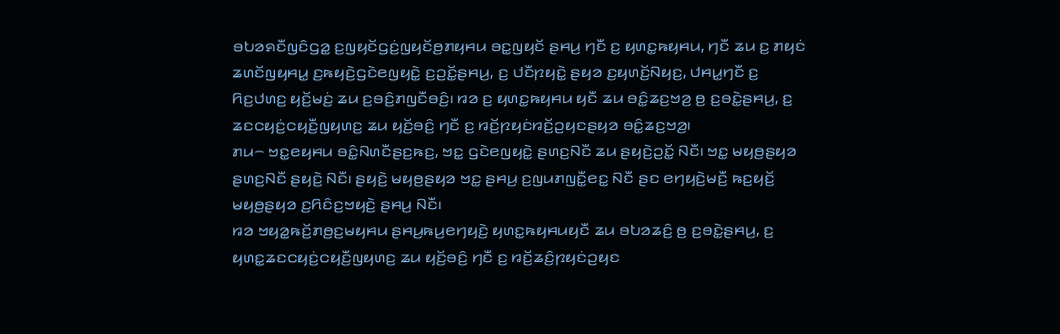ꤋꤝꤤꤎꤢꤪꤜꤢꤨꤞꤤ꤭ ꤢ꤬ꤜꤟꤢꤩꤞꤢꤦ꤬ꤜꤟꤢꤩꤥ꤬ꤊꤟꤌꤣ ꤋꤢ꤭ꤜꤟꤢꤩ ꤔꤌꤣ꤬ ꤚꤢꤪ ꤢ꤬ ꤟꤛꤢ꤭ꤒꤟꤌꤣ, ꤚꤢꤪ ꤘꤣ ꤢ꤬ ꤊꤟꤢꤦ ꤘꤛꤢꤩꤜꤟꤌꤣ꤭ ꤢ꤬ꤒꤟꤢꤧ꤬ꤞꤢꤧꤕꤜꤟꤢꤧ꤭ ꤢ꤬ꤑꤢꤩ꤭ꤔꤌꤣ꤬, ꤢ꤬ ꤓꤢꤪꤐꤟꤢꤧ꤭ ꤔꤟꤤ ꤢ꤬ꤟꤛꤢꤩ꤬ꤡꤟꤢ꤬, ꤓꤌꤣ꤭ꤚꤢꤪ ꤢ꤬ ꤖꤢ꤬ꤓꤛꤢ꤬ ꤟꤢꤩ꤬ꤗꤢꤦ꤬ ꤘꤣ ꤢ꤬ꤋꤢꤨ꤬ꤊꤜꤢꤪꤋꤢꤨ꤬꤯ ꤙꤤ ꤢ꤬ ꤟꤛꤢ꤭ꤒꤟꤌꤣ ꤟꤢꤪ ꤘꤣ ꤋꤢꤨ꤭ꤘꤢ꤬ꤠꤤ꤬ ꤥ꤬ ꤢ꤬ꤋꤢꤧ꤭ꤔꤌꤣ꤬, ꤢ꤬ ꤘꤢꤍꤟꤢꤦ꤬ꤍꤟꤢꤪ꤬ꤜꤟꤛꤢ꤬ ꤘꤣ ꤟꤢꤩ꤬ꤋꤢꤨ꤬ ꤚꤢꤪ ꤢ꤬ ꤙꤢꤩ꤬ꤐꤟꤢꤦꤙꤢꤩ꤬ꤑꤟꤢꤔꤟꤤ ꤋꤢꤨ꤭ꤘꤢ꤬ꤠꤤ꤬꤯
ꤊꤣ꤮ ꤠꤢ꤭ꤕꤟꤌꤣ ꤋꤢꤨ꤭ꤡꤛꤢꤪꤔꤢ꤬ꤒꤢ꤬, ꤠꤢ꤭ ꤞꤢꤧꤕꤜꤟꤢꤧ꤭ ꤔꤛꤢ꤬ꤡꤢꤪ ꤘꤣ ꤔꤟꤢꤧ꤬ꤑꤢꤩ꤭ ꤡꤢꤪ꤯ ꤠꤢ꤭ ꤗꤟꤥ꤬ꤔꤟꤤ ꤔꤛꤢ꤬ꤡꤢꤪ ꤔꤟꤢꤧ꤬ ꤡꤢꤪ꤯ ꤔꤟꤢꤧ꤬ ꤗꤟꤥ꤬ꤔꤟꤤ ꤠꤢ꤭ ꤔꤌꤣ꤬ ꤢ꤬ꤜꤣꤊꤜꤢꤪ꤭ꤕꤢ꤭ ꤡꤢꤪ ꤔꤢ ꤕꤚꤟꤢꤧ꤬ꤗꤢꤪ꤬ ꤒꤢ꤬ꤟꤢꤩ꤬ ꤗꤟꤥ꤬ꤔꤟꤤ ꤢ꤬ꤖꤢꤨꤢ꤬ꤠꤟꤢꤧ꤬ ꤔꤌꤣ꤬ ꤡꤢꤪ꤯
ꤙꤤ ꤠꤟꤤ꤭ꤒꤢꤩ꤬ꤊꤥ꤬ꤢ꤬ꤗꤟꤌꤣ ꤔꤌꤣ꤬ꤒꤣ꤬ꤕꤚꤟꤢꤧ꤬ ꤟꤛꤢ꤭ꤒꤟꤌꤣꤟꤢꤪ ꤘꤣ ꤋꤝꤤꤘꤢꤨ꤬ ꤥ꤬ ꤢ꤬ꤋꤢꤧ꤭ꤔꤌꤣ꤬, ꤢ꤬ ꤟꤛꤢ꤭ꤘꤢꤍꤟꤢꤦ꤬ꤍꤟꤢꤪ꤬ꤜꤟꤛꤢ꤬ ꤘꤣ ꤟꤢꤩ꤬ꤋꤢꤨ꤬ ꤚꤢꤪ ꤢ꤬ ꤙꤢꤩ꤬ꤘꤢꤨ꤬ꤐꤟꤢꤦꤑꤟꤢ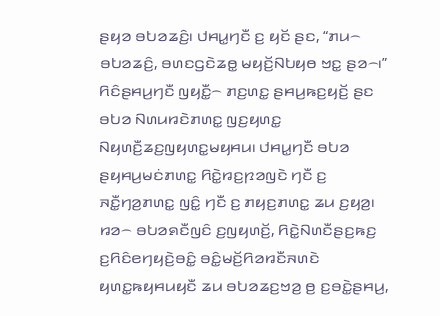ꤔꤟꤤ ꤋꤝꤤꤘꤢꤨ꤬꤯ ꤓꤌꤣ꤭ꤚꤢꤪ ꤢ꤬ ꤟꤢꤩ ꤔꤢ, “ꤊꤣ꤮ ꤋꤝꤤꤘꤢꤨ꤬, ꤋꤛꤢꤞꤢꤧꤘꤥ꤭ ꤗꤟꤢꤩ꤬ꤡꤝꤟꤥ ꤠꤢ꤭ ꤔꤤ꤮꤯”
ꤖꤢꤨꤔꤌꤣ꤬ꤚꤢꤪ ꤜꤟꤢꤪ꤭꤮ ꤊꤢ꤬ꤛꤢ꤭ ꤔꤌꤣ꤬ꤒꤢ꤬ꤟꤢꤩ꤬ ꤔꤢ ꤋꤝꤤ ꤡꤛꤣꤙꤢꤧꤊꤛꤢ꤭ ꤜꤢ꤬ꤟꤛꤢ꤭ ꤡꤟꤛꤢꤪ꤬ꤘꤢ꤬ꤜꤟꤛꤢ꤭ꤗꤟꤌꤣ꤯ ꤓꤌꤣ꤭ꤚꤢꤪ ꤋꤝꤤ ꤔꤟꤌꤣ꤬ꤗꤢꤦꤊꤛꤢ꤭ ꤖꤢꤧ꤭ꤙꤢ꤬ꤐꤤꤜꤢꤧ ꤚꤢꤪ ꤢ꤬ ꤏꤢꤪ꤭ꤚꤤ꤬ꤊꤛꤢ꤭ ꤜꤢꤨ꤭ ꤚꤢꤪ ꤢ꤬ ꤊꤟꤢ꤬ꤊꤛꤢ꤭ ꤘꤣ ꤢ꤬ꤟꤤ꤬꤯
ꤙꤤ꤮ ꤋꤝꤤꤎꤢꤪꤜꤢꤨ ꤢ꤬ꤜꤟꤛꤢꤩ꤬, ꤖꤢꤧ꤭ꤡꤛꤢꤪꤔꤢ꤬ꤒꤢ꤬ ꤢ꤬ꤖꤢꤨꤕꤚꤟꤢꤧ꤬ꤋꤢꤨ꤭ ꤋꤢꤨ꤭ꤗꤢꤩ꤬ꤖꤤꤙꤢꤪꤏꤛꤢꤧ ꤟꤛꤢ꤭ꤒꤟꤌꤣꤟꤢꤪ ꤘꤣ ꤋꤝꤤꤘꤢ꤬ꤠꤤ꤬ ꤥ꤬ ꤢ꤬ꤋꤢꤧ꤭ꤔꤌꤣ꤬,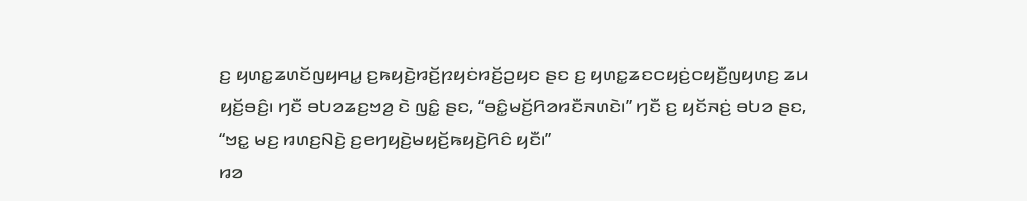ꤢ꤬ ꤟꤛꤢ꤭ꤘꤛꤢꤩꤜꤟꤌꤣ꤭ ꤢ꤬ꤒꤟꤢꤧ꤬ꤙꤢꤩ꤬ꤐꤟꤢꤦꤙꤢꤩ꤬ꤑꤟꤢ ꤔꤢ ꤢ꤬ ꤟꤛꤢ꤭ꤘꤢꤍꤟꤢꤦ꤬ꤍꤟꤢꤪ꤬ꤜꤟꤛꤢ꤬ ꤘꤣ ꤟꤢꤩ꤬ꤋꤢꤨ꤬꤯ ꤚꤢꤪ ꤋꤝꤤꤘꤢ꤬ꤠꤤ꤬ ꤢꤧ ꤜꤢꤨ꤭ ꤔꤢ, “ꤋꤢꤨ꤭ꤗꤢꤩ꤬ꤖꤤꤙꤢꤪꤏꤛꤢꤧ꤯” ꤚꤢꤪ ꤢ꤬ ꤟꤢꤩꤏꤢꤦ꤬ ꤋꤝꤤ ꤔꤢ, “ꤠꤢ꤭ ꤗꤢ꤬ ꤙꤛꤢ꤬ꤡꤢꤧ꤬ ꤢ꤬ꤕꤚꤟꤢꤧ꤬ꤗꤟꤢꤩ꤬ꤒꤟꤢꤧ꤬ꤖꤢꤨ ꤟꤢꤪ꤯”
ꤙꤤ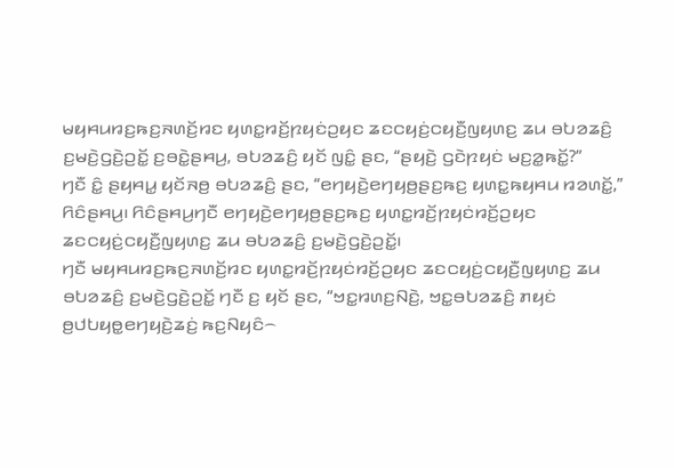ꤗꤟꤌꤣꤙꤢ꤬ꤒꤢ꤬ꤏꤛꤢꤩ꤬ꤙꤢ ꤟꤛꤢ꤭ꤙꤢꤩ꤬ꤐꤟꤢꤦꤑꤟꤢ ꤘꤢꤍꤟꤢꤦ꤬ꤍꤟꤢꤪ꤬ꤜꤟꤛꤢ꤬ ꤘꤣ ꤋꤝꤤꤘꤢꤨ꤬ ꤢ꤬ꤗꤢꤧ꤬ꤞꤢꤧ꤬ꤑꤢꤩ꤭ ꤢ꤬ꤋꤢꤧ꤭ꤔꤌꤣ꤬, ꤋꤝꤤꤘꤢꤨ꤬ ꤟꤢꤩ ꤜꤢꤨ꤭ ꤔꤢ, “ꤔꤟꤢꤧ꤬ ꤞꤢꤧꤐꤟꤢꤦ ꤗꤢ꤬ꤤ꤭ꤒꤢꤩ꤭?”
ꤚꤢꤪ ꤢꤨ꤭ ꤔꤟꤌꤣ꤭ ꤟꤢꤩꤏꤥ꤬ ꤋꤝꤤꤘꤢꤨ꤬ ꤔꤢ, “ꤕꤚꤟꤢꤧ꤬ꤕꤚꤟꤥ꤬ꤔꤢ꤬ꤒꤢ꤬ ꤟꤛꤢ꤭ꤒꤟꤌꤣ ꤙꤤꤛꤢꤩ꤭,” ꤖꤢꤨꤔꤌꤣ꤬꤯ ꤖꤢꤨꤔꤌꤣ꤬ꤚꤢꤪ ꤕꤚꤟꤢꤧ꤬ꤕꤚꤟꤥ꤬ꤔꤢ꤬ꤒꤢ꤬ ꤟꤛꤢ꤭ꤙꤢꤩ꤬ꤐꤟꤢꤦꤙꤢꤩ꤬ꤑꤟꤢ ꤘꤢꤍꤟꤢꤦ꤬ꤍꤟꤢꤪ꤬ꤜꤟꤛꤢ꤬ ꤘꤣ ꤋꤝꤤꤘꤢꤨ꤬ ꤢ꤬ꤗꤢꤧ꤬ꤞꤢꤧ꤬ꤑꤢꤩ꤭꤯
ꤚꤢꤪ ꤗꤟꤌꤣꤙꤢ꤬ꤒꤢ꤬ꤏꤛꤢꤩ꤬ꤙꤢ ꤟꤛꤢ꤭ꤙꤢꤩ꤬ꤐꤟꤢꤦꤙꤢꤩ꤬ꤑꤟꤢ ꤘꤢꤍꤟꤢꤦ꤬ꤍꤟꤢꤪ꤬ꤜꤟꤛꤢ꤬ ꤘꤣ ꤋꤝꤤꤘꤢꤨ꤬ ꤢ꤬ꤗꤢꤧ꤬ꤞꤢꤧ꤬ꤑꤢꤩ꤭ ꤚꤢꤪ ꤢ꤬ ꤟꤢꤩ ꤔꤢ, “ꤠꤢ꤭ꤙꤛꤢ꤬ꤡꤢꤧ꤬, ꤠꤢ꤭ꤋꤝꤤꤘꤢꤨ꤬ ꤊꤟꤢꤦ ꤥ꤬ꤓꤝꤟꤥ꤭ꤕꤚꤟꤢꤧ꤬ꤘꤢꤦ꤬ ꤒꤢ꤬ꤡꤟꤢꤨ꤮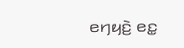ꤕꤚꤟꤢꤧ꤬ ꤕꤢ꤭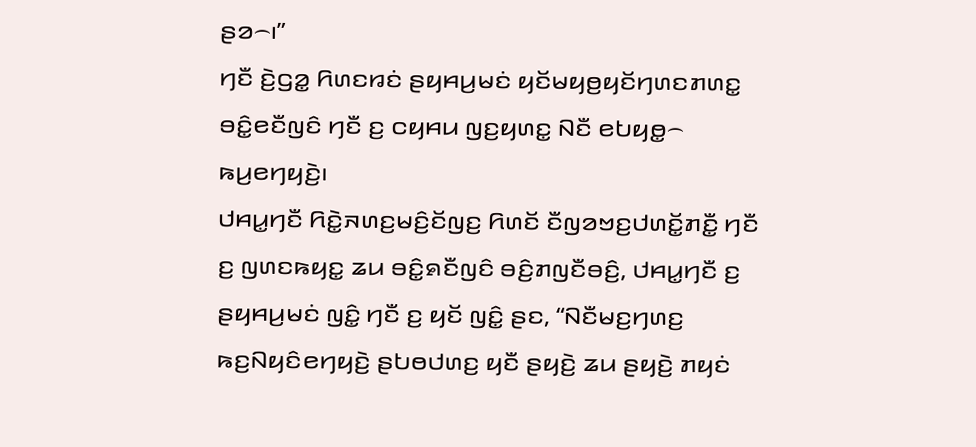ꤔꤤ꤮꤯”
ꤚꤢꤪ ꤢꤧ꤬ꤞꤤ꤭ ꤖꤛꤢꤙꤢꤦ ꤔꤟꤌꤣ꤬ꤗꤢꤦ ꤟꤢꤩꤗꤟꤥ꤬ꤟꤢꤩꤚꤛꤢꤊꤛꤢ꤭ ꤋꤢꤨ꤭ꤕꤢꤪꤜꤢꤨ ꤚꤢꤪ ꤢ꤬ ꤍꤟꤌꤣ ꤜꤢ꤬ꤟꤛꤢ꤭ ꤡꤢꤪ ꤕꤝꤟꤥ꤭꤮ ꤒꤣ꤬ꤕꤚꤟꤢꤧ꤬꤯
ꤓꤌꤣ꤭ꤚꤢꤪ ꤖꤢꤧ꤭ꤏꤛꤢ꤬ꤗꤢꤨ꤬ꤢꤩꤜꤢ꤬ ꤖꤛꤢꤩ ꤢꤪꤜꤤꤠꤢ꤬ꤓꤛꤢꤩ꤭ꤊꤢꤪ꤭ ꤚꤢꤪ ꤢ꤬ ꤜꤛꤢꤒꤟꤢ꤭ ꤘꤣ ꤋꤢꤨ꤭ꤎꤢꤪꤜꤢꤨ ꤋꤢꤨ꤬ꤊꤜꤢꤪꤋꤢꤨ꤬, ꤓꤌꤣ꤭ꤚꤢꤪ ꤢ꤬ ꤔꤟꤌꤣ꤬ꤗꤢꤦ ꤜꤢꤨ꤭ ꤚꤢꤪ ꤢ꤬ ꤟꤢꤩ ꤜꤢꤨ꤭ ꤔꤢ, “ꤡꤢꤪꤗꤢ꤬ꤚꤛꤢ꤬ ꤒꤢ꤬ꤡꤟꤢꤨꤕꤚꤟꤢꤧ꤬ ꤔꤝꤥꤓꤛꤢ꤬ ꤟꤢꤪ ꤔꤟꤢꤧ꤬ ꤘꤣ ꤔꤟꤢꤧ꤬ ꤊꤟꤢꤦ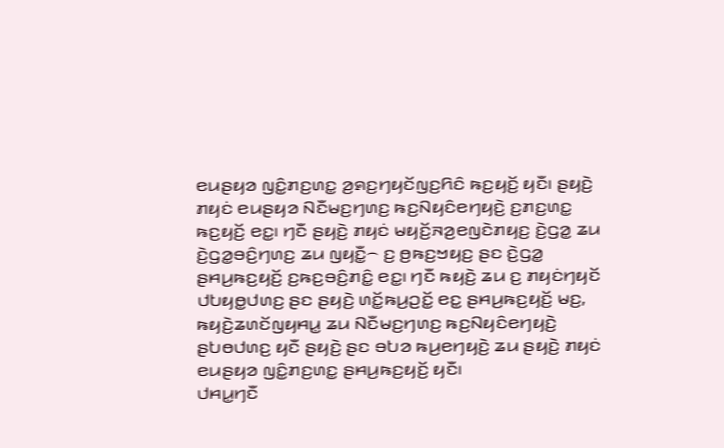ꤕꤣꤔꤟꤤ ꤜꤢꤨ꤭ꤊꤢ꤬ꤛꤢ꤭ ꤤ꤬ꤎꤢ꤬ꤚꤟꤢꤩꤜꤢ꤬ꤖꤢꤨ ꤒꤢ꤬ꤟꤢꤩ꤬ ꤟꤢꤪ꤯ ꤔꤟꤢꤧ꤬ ꤊꤟꤢꤦ ꤕꤣꤔꤟꤤ ꤡꤢꤪꤗꤢ꤬ꤚꤛꤢ꤬ ꤒꤢ꤬ꤡꤟꤢꤨꤕꤚꤟꤢꤧ꤬ ꤢ꤬ꤊꤢ꤬ꤛꤢ꤭ ꤒꤢ꤬ꤟꤢꤩ꤬ ꤕꤢ꤭꤯ ꤚꤢꤪ ꤔꤟꤢꤧ꤬ ꤊꤟꤢꤦ ꤗꤟꤢꤩ꤬ꤏꤤ꤬ꤕꤜꤢꤧꤊꤟꤢ꤬ ꤢꤧ꤬ꤞꤤ꤭ ꤘꤣ ꤢꤧ꤬ꤞꤤ꤭ꤋꤢꤨ꤬ꤚꤛꤢ꤬ ꤘꤣ ꤜꤟꤢꤪ꤭꤮ ꤢ꤬ ꤥ꤬ꤒꤢ꤬ꤠꤟꤢ꤬ ꤔꤢ ꤢꤧ꤬ꤞꤤ꤭ ꤔꤌꤣ꤬ꤒꤢ꤬ꤟꤢꤩ꤬ ꤢ꤬ꤒꤢ꤬ꤋꤢꤨ꤬ꤊꤢꤨ꤭ ꤕꤢ꤭꤯ ꤚꤢꤪ ꤒꤟꤢꤧ꤬ ꤘꤣ ꤢ꤬ ꤊꤟꤢꤦꤚꤟꤢꤩ ꤓꤝꤟꤥ꤭ꤓꤛꤢ꤬ ꤔꤢ ꤔꤟꤢꤧ꤬ ꤛꤢꤩ꤭ꤒꤣ꤬ꤑꤢꤩ꤭ ꤕꤢ꤭ ꤔꤌꤣ꤬ꤒꤢ꤬ꤟꤢꤩ꤬ ꤗꤢ꤬, ꤒꤟꤢꤧ꤬ꤘꤛꤢꤩꤜꤟꤌꤣ꤭ ꤘꤣ ꤡꤢꤪꤗꤢ꤬ꤚꤛꤢ꤬ ꤒꤢ꤬ꤡꤟꤢꤨꤕꤚꤟꤢꤧ꤬ ꤔꤝꤥꤓꤛꤢ꤬ ꤟꤢꤪ ꤔꤟꤢꤧ꤬ ꤔꤢ ꤋꤝꤤ ꤒꤣ꤬ꤕꤚꤟꤢꤧ꤬ ꤘꤣ ꤔꤟꤢꤧ꤬ ꤊꤟꤢꤦ ꤕꤣꤔꤟꤤ ꤜꤢꤨ꤭ꤊꤢ꤬ꤛꤢ꤭ ꤔꤌꤣ꤬ꤒꤢ꤬ꤟꤢꤩ꤬ ꤟꤢꤪ꤯
ꤓꤌꤣ꤭ꤚꤢꤪ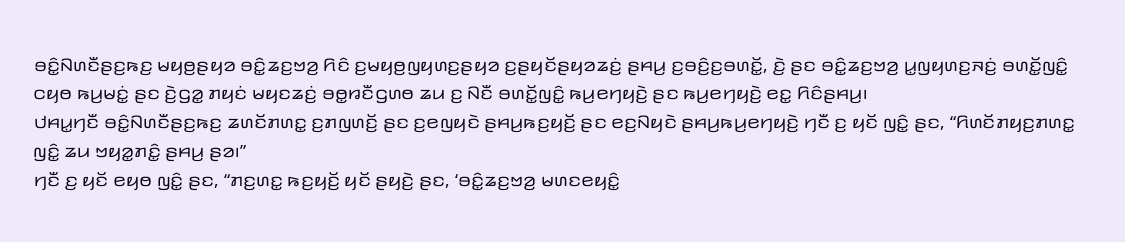ꤋꤢꤨ꤭ꤡꤛꤢꤪꤔꤢ꤬ꤒꤢ꤬ ꤗꤟꤥ꤬ꤔꤟꤤ ꤋꤢꤨ꤭ꤘꤢ꤬ꤠꤤ꤬ ꤖꤢꤨ ꤢ꤬ꤗꤟꤥ꤬ꤜꤟꤛꤢ꤬ꤔꤟꤤ ꤢ꤬ꤔꤟꤢꤩꤔꤟꤤꤘꤢꤦ꤬ ꤔꤌꤣ꤬ ꤢ꤬ꤋꤢꤨ꤬ꤢ꤬ꤋꤛꤢꤩ꤭, ꤢꤧ꤬ ꤔꤢ ꤋꤢꤨ꤭ꤘꤢ꤬ꤠꤤ꤬ ꤣ꤭ꤜꤟꤛꤢ꤬ꤏꤢꤦ꤬ ꤋꤛꤢꤩ꤭ꤜꤢꤨ꤭ ꤍꤟꤥ ꤒꤣ꤬ꤗꤢꤦ꤭ ꤔꤢ ꤢꤧ꤬ꤞꤤ꤭ ꤊꤟꤢꤦ ꤗꤟꤢꤘꤢꤦ꤬ ꤋꤥ꤭ꤙꤢꤪꤞꤛꤥ ꤘꤣ ꤢ꤬ ꤡꤢꤪ ꤋꤛꤢꤩ꤭ꤜꤢꤨ꤭ ꤒꤣ꤬ꤕꤚꤟꤢꤧ꤬ ꤔꤢ ꤒꤣ꤬ꤕꤚꤟꤢꤧ꤬ ꤕꤢ꤭ ꤖꤢꤨꤔꤌꤣ꤬꤯
ꤓꤌꤣ꤭ꤚꤢꤪ ꤋꤢꤨ꤭ꤡꤛꤢꤪꤔꤢ꤬ꤒꤢ꤬ ꤘꤛꤢꤩꤊꤛꤢ꤭ ꤢ꤬ꤊꤜꤛꤢꤩ꤬ ꤔꤢ ꤢ꤬ꤕꤜꤟꤢꤧ ꤔꤌꤣ꤬ꤒꤢ꤬ꤟꤢꤩ꤬ ꤔꤢ ꤕꤢ꤬ꤡꤟꤢꤧ ꤔꤌꤣ꤬ꤒꤣ꤬ꤕꤚꤟꤢꤧ꤬ ꤚꤢꤪ ꤢ꤬ ꤟꤢꤩ ꤜꤢꤨ꤭ ꤔꤢ, “ꤖꤛꤢꤩꤊꤟꤢ꤬ꤊꤛꤢ꤭ ꤜꤢꤨ꤭ ꤘꤣ ꤠꤟꤤ꤭ꤊꤢꤨ꤭ ꤔꤌꤣ꤬ ꤔꤤ꤯”
ꤚꤢꤪ ꤢ꤬ ꤟꤢꤩ ꤕꤟꤥ ꤜꤢꤨ꤭ ꤔꤢ, “ꤊꤢ꤬ꤛꤢ꤭ ꤒꤢ꤬ꤟꤢꤩ꤬ ꤟꤢꤩ ꤔꤟꤢꤧ꤬ ꤔꤢ, ‘ꤋꤢꤨ꤭ꤘꤢ꤬ꤠꤤ꤬ ꤗꤛꤢꤕꤟꤢꤨ꤭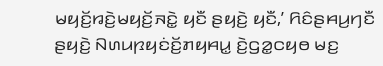ꤗꤟꤢꤩ꤬ꤙꤢꤧ꤬ꤗꤟꤢꤩ꤬ꤏꤢꤧ꤭ ꤟꤢꤪ ꤔꤟꤢꤧ꤬ ꤟꤢꤪ,’ ꤖꤢꤨꤔꤌꤣ꤬ꤚꤢꤪ ꤔꤟꤢꤧ꤬ ꤡꤛꤣꤐꤟꤢꤦꤢꤩ꤬ꤊꤟꤌꤣ꤭ ꤢꤧ꤬ꤞꤤ꤭ꤍꤟꤥ ꤗꤢ꤬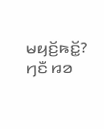ꤗꤟꤢꤩ꤬ꤒꤢꤩ꤭?
ꤚꤢꤪ ꤙꤤ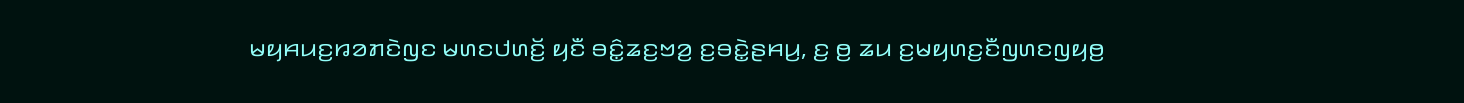ꤗꤟꤌꤣꤢ꤬ꤙꤤꤊꤢꤧꤜꤢ ꤗꤛꤢꤓꤛꤢꤩ꤬ ꤟꤢꤪ ꤋꤢꤨ꤭ꤘꤢ꤬ꤠꤤ꤬ ꤢ꤬ꤋꤢꤧ꤭ꤔꤌꤣ꤬, ꤢ꤬ ꤥ꤬ ꤘꤣ ꤢ꤬ꤗꤟꤛꤢ꤬ꤢꤪꤜꤛꤢꤜꤟꤥ꤬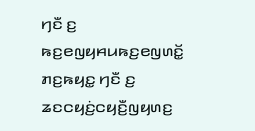ꤚꤢꤪ ꤢ꤬ ꤒꤢ꤬ꤕꤜꤟꤌꤣꤒꤢ꤬ꤕꤜꤛꤢꤩ꤭ ꤊꤢ꤬ꤒꤟꤢ꤭ ꤚꤢꤪ ꤢ꤬ ꤘꤢꤍꤟꤢꤦ꤬ꤍꤟꤢꤪ꤬ꤜꤟꤛꤢ꤬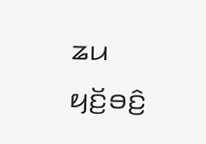ꤘꤣ ꤟꤢꤩ꤬ꤋꤢꤨ꤬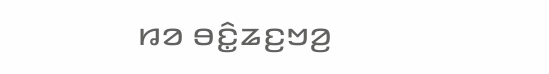ꤙꤤ ꤋꤢꤨ꤭ꤘꤢ꤬ꤠꤤ꤬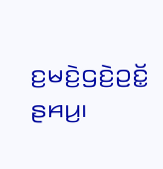ꤢ꤬ꤗꤢꤧ꤬ꤞꤢꤧ꤬ꤑꤢꤩ꤭ ꤔꤌꤣ꤬꤯